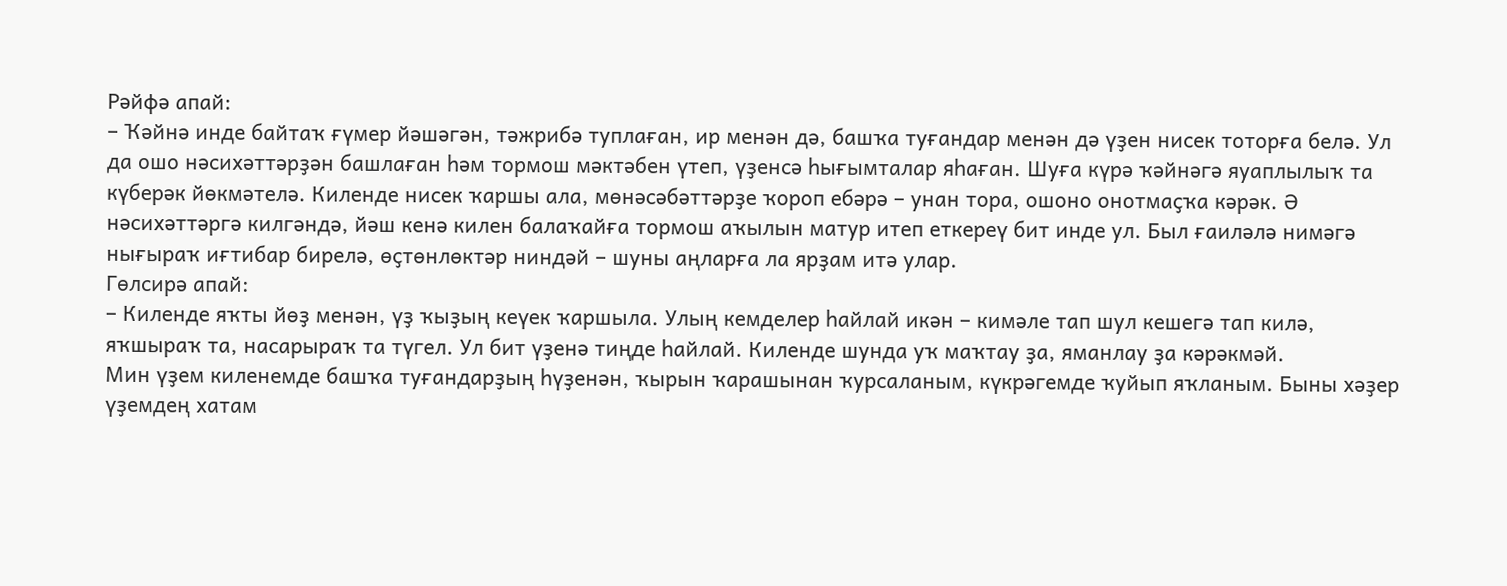Рәйфә апай:
– Ҡәйнә инде байтаҡ ғүмер йәшәгән, тәжрибә туплаған, ир менән дә, башҡа туғандар менән дә үҙен нисек тоторға белә. Ул да ошо нәсихәттәрҙән башлаған һәм тормош мәктәбен үтеп, үҙенсә һығымталар яһаған. Шуға күрә ҡәйнәгә яуаплылыҡ та күберәк йөкмәтелә. Киленде нисек ҡаршы ала, мөнәсәбәттәрҙе ҡороп ебәрә – унан тора, ошоно онотмаҫҡа кәрәк. Ә нәсихәттәргә килгәндә, йәш кенә килен балаҡайға тормош аҡылын матур итеп еткереү бит инде ул. Был ғаиләлә нимәгә нығыраҡ иғтибар бирелә, өҫтөнлөктәр ниндәй – шуны аңларға ла ярҙам итә улар.
Гөлсирә апай:
– Киленде яҡты йөҙ менән, үҙ ҡыҙың кеүек ҡаршыла. Улың кемделер һайлай икән – кимәле тап шул кешегә тап килә, яҡшыраҡ та, насарыраҡ та түгел. Ул бит үҙенә тиңде һайлай. Киленде шунда уҡ маҡтау ҙа, яманлау ҙа кәрәкмәй.
Мин үҙем киленемде башҡа туғандарҙың һүҙенән, ҡырын ҡарашынан ҡурсаланым, күкрәгемде ҡуйып яҡланым. Быны хәҙер үҙемдең хатам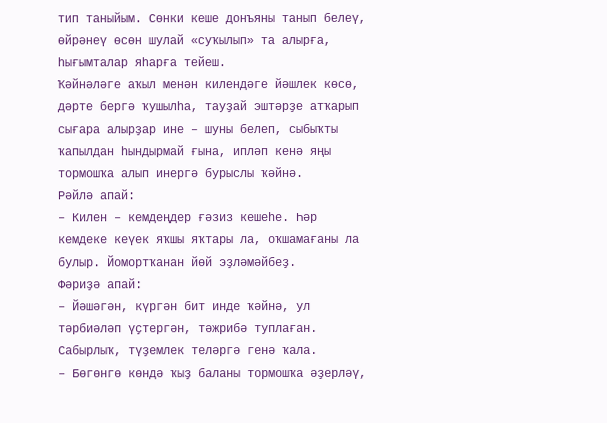тип таныйым. Сөнки кеше донъяны танып белеү, өйрәнеү өсөн шулай «суҡылып» та алырға, һығымталар яһарға тейеш.
Ҡәйнәләге аҡыл менән килендәге йәшлек көсө, дәрте бергә ҡушылһа, тауҙай эштәрҙе атҡарып сығара алырҙар ине – шуны белеп, сыбыҡты ҡапылдан һындырмай ғына, ипләп кенә яңы тормошҡа алып инергә бурыслы ҡәйнә.
Рәйлә апай:
– Килен – кемдеңдер ғәзиз кешеһе. Һәр кемдеке кеүек яҡшы яҡтары ла, оҡшамағаны ла булыр. Йомортҡанан йөй эҙләмәйбеҙ.
Фәриҙә апай:
– Йәшәгән, күргән бит инде ҡәйнә, ул тәрбиәләп үҫтергән, тәжрибә туплаған. Сабырлыҡ, түҙемлек теләргә генә ҡала.
– Бөгөнгө көндә ҡыҙ баланы тормошҡа әҙерләү,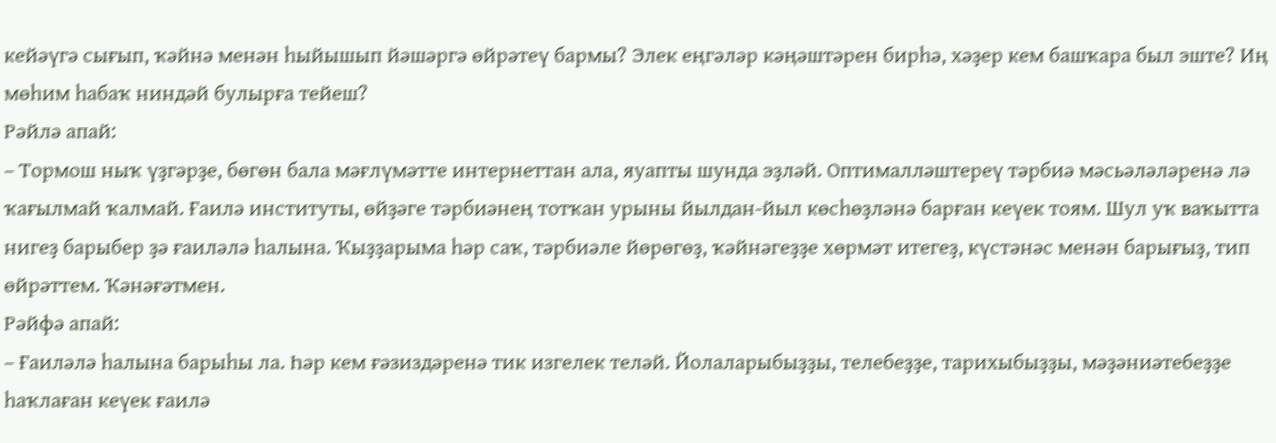кейәүгә сығып, ҡәйнә менән һыйышып йәшәргә өйрәтеү бармы? Элек еңгәләр кәңәштәрен бирһә, хәҙер кем башҡара был эште? Иң мөһим һабаҡ ниндәй булырға тейеш?
Рәйлә апай:
– Тормош ныҡ үҙгәрҙе, бөгөн бала мәғлүмәтте интернеттан ала, яуапты шунда эҙләй. Оптималләштереү тәрбиә мәсьәләләренә лә ҡағылмай ҡалмай. Ғаилә институты, өйҙәге тәрбиәнең тотҡан урыны йылдан-йыл көсһөҙләнә барған кеүек тоям. Шул уҡ ваҡытта нигеҙ барыбер ҙә ғаиләлә һалына. Ҡыҙҙарыма һәр саҡ, тәрбиәле йөрөгөҙ, ҡәйнәгеҙҙе хөрмәт итегеҙ, күстәнәс менән барығыҙ, тип өйрәттем. Ҡәнәғәтмен.
Рәйфә апай:
– Ғаиләлә һалына барыһы ла. Һәр кем ғәзиздәренә тик изгелек теләй. Йолаларыбыҙҙы, телебеҙҙе, тарихыбыҙҙы, мәҙәниәтебеҙҙе һаҡлаған кеүек ғаилә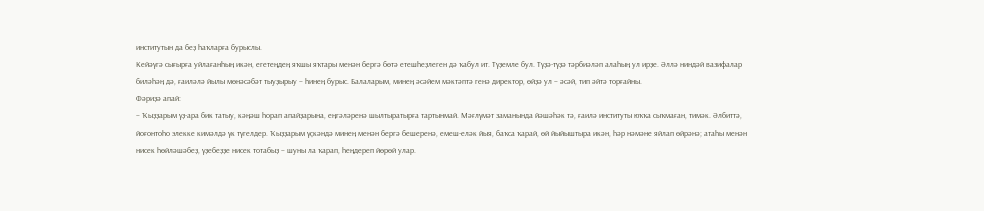институтын да беҙ һаҡларға бурыслы.
Кейәүгә сығырға уйлағанһың икән, егетеңдең яҡшы яҡтары менән бергә бөтә етешһеҙлеген дә ҡабул ит. Түҙемле бул. Түҙә-түҙә тәрбиәләп алаһың ул ирҙе. Әллә ниндәй вазифалар биләһәң дә, ғаиләлә йылы мөнәсәбәт тыуҙырыу – һинең бурыс. Балаларым, минең әсәйем мәктәптә генә директор, өйҙә ул – әсәй, тип әйтә торғайны.
Фәриҙә апай:
– Ҡыҙҙарым үҙ-ара бик татыу, кәңәш һорап апайҙарына, еңгәләренә шылтыратырға тартынмай. Мәғлүмәт заманында йәшәһәк тә, ғаилә институты юҡҡа сыҡмаған, тимәк. Әлбиттә, йоғонтоһо элекке кимәлдә үк түгелдер. Ҡыҙҙарым үҫкәндә минең менән бергә бешеренә, емеш-еләк йыя, баҡса ҡарай, өй йыйыштыра икән, һәр нәмәне яйлап өйрәнә; атаһы менән нисек һөйләшәбеҙ, үҙебеҙҙе нисек тотабыҙ – шуны ла ҡарап, һеңдереп йөрөй улар.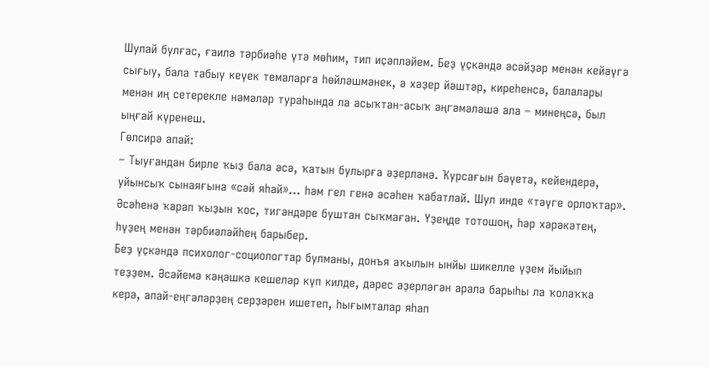Шулай булғас, ғаилә тәрбиәһе үтә мөһим, тип иҫәпләйем. Беҙ үҫкәндә әсәйҙәр менән кейәүгә сығыу, бала табыу кеүек темаларға һөйләшмәнек, ә хәҙер йәштәр, киреһенсә, балалары менән иң сетерекле нәмәләр тураһында ла асыҡтан-асыҡ әңгәмәләшә ала – минеңсә, был ыңғай күренеш.
Гөлсирә апай:
– Тыуғандан бирле ҡыҙ бала әсә, ҡатын булырға әҙерләнә. Ҡурсағын бәүетә, кейендерә, уйынсыҡ сынаяғына «сәй яһай»... һәм гел генә әсәһен ҡабатлай. Шул инде «тәүге орлоҡтар». Әсәһенә ҡарап ҡыҙын ҡос, тигәндәре буштан сыҡмаған. Үҙеңде тотошоң, һәр хәрәкәтең, һүҙең менән тәрбиәләйһең барыбер.
Беҙ үҫкәндә психолог-социологтар булманы, донъя аҡылын ынйы шикелле үҙем йыйып теҙҙем. Әсәйемә кәңәшкә кешеләр күп килде, дәрес әҙерләгән арала барыһы ла ҡолаҡҡа керә, апай-еңгәләрҙең серҙәрен ишетеп, һығымталар яһап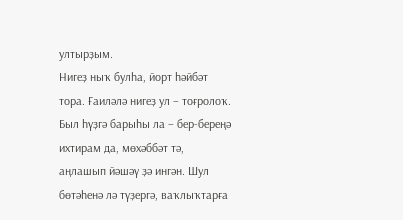ултырҙым.
Нигеҙ ныҡ булһа, йорт һәйбәт тора. Ғаиләлә нигеҙ ул – тоғролоҡ. Был һүҙгә барыһы ла – бер-береңә ихтирам да, мөхәббәт тә, аңлашып йәшәү ҙә ингән. Шул бөтәһенә лә түҙергә, ваҡлыҡтарға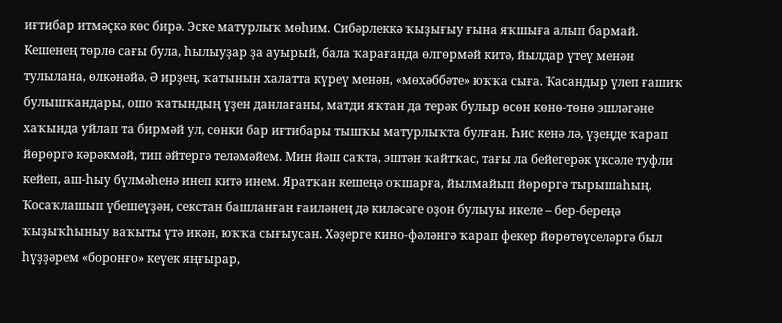иғтибар итмәҫкә көс бирә. Эске матурлыҡ мөһим. Сибәрлеккә ҡыҙығыу ғына яҡшыға алып бармай. Кешенең төрлө сағы була, һылыуҙар ҙа ауырый, бала ҡарағанда өлгөрмәй китә, йылдар үтеү менән тулылана, өлкәнәйә. Ә ирҙең, ҡатынын халатта күреү менән, «мөхәббәте» юҡҡа сыға. Ҡасандыр үлеп ғашиҡ булышҡандары, ошо ҡатындың үҙен данлағаны, матди яҡтан да терәк булыр өсөн көнө-төнө эшләгәне хаҡында уйлап та бирмәй ул, сөнки бар иғтибары тышҡы матурлыҡта булған. Һис кенә лә, үҙеңде ҡарап йөрөргә кәрәкмәй, тип әйтергә теләмәйем. Мин йәш саҡта, эштән ҡайтҡас, тағы ла бейегерәк үксәле туфли кейеп, аш-һыу бүлмәһенә инеп китә инем. Яратҡан кешеңә оҡшарға, йылмайып йөрөргә тырышаһың.
Ҡосаҡлашып үбешеүҙән, секстан башланған ғаиләнең дә киләсәге оҙон булыуы икеле – бер-береңә ҡыҙыҡһыныу ваҡыты үтә икән, юҡҡа сығыусан. Хәҙерге кино-фәләнгә ҡарап фекер йөрөтөүселәргә был һүҙҙәрем «боронғо» кеүек яңғырар,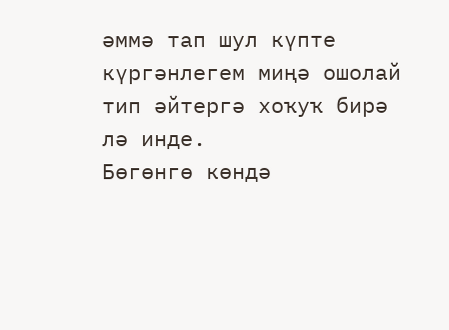әммә тап шул күпте күргәнлегем миңә ошолай тип әйтергә хоҡуҡ бирә лә инде.
Бөгөнгө көндә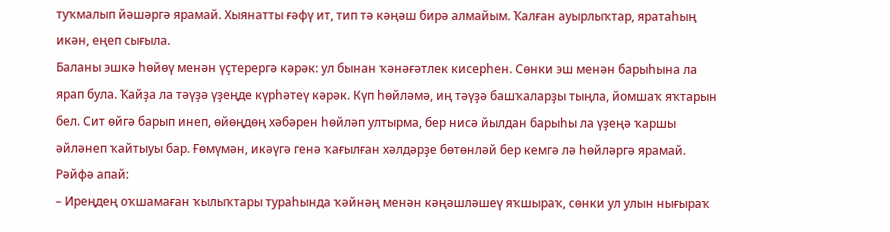туҡмалып йәшәргә ярамай. Хыянатты ғәфү ит, тип тә кәңәш бирә алмайым. Ҡалған ауырлыҡтар, яратаһың икән, еңеп сығыла.
Баланы эшкә һөйөү менән үҫтерергә кәрәк: ул бынан ҡәнәғәтлек кисерһен. Сөнки эш менән барыһына ла ярап була. Ҡайҙа ла тәүҙә үҙеңде күрһәтеү кәрәк. Күп һөйләмә, иң тәүҙә башҡаларҙы тыңла, йомшаҡ яҡтарын бел. Сит өйгә барып инеп, өйөңдөң хәбәрен һөйләп ултырма, бер нисә йылдан барыһы ла үҙеңә ҡаршы әйләнеп ҡайтыуы бар. Ғөмүмән, икәүгә генә ҡағылған хәлдәрҙе бөтөнләй бер кемгә лә һөйләргә ярамай.
Рәйфә апай:
– Иреңдең оҡшамаған ҡылыҡтары тураһында ҡәйнәң менән кәңәшләшеү яҡшыраҡ, сөнки ул улын нығыраҡ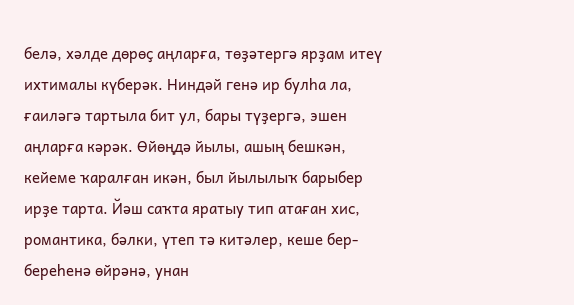белә, хәлде дөрөҫ аңларға, төҙәтергә ярҙам итеү ихтималы күберәк. Ниндәй генә ир булһа ла, ғаиләгә тартыла бит ул, бары түҙергә, эшен аңларға кәрәк. Өйөңдә йылы, ашың бешкән, кейеме ҡаралған икән, был йылылыҡ барыбер ирҙе тарта. Йәш саҡта яратыу тип атаған хис, романтика, бәлки, үтеп тә китәлер, кеше бер-береһенә өйрәнә, унан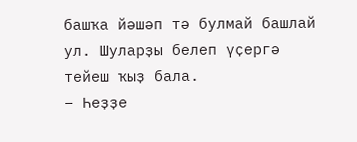башҡа йәшәп тә булмай башлай ул. Шуларҙы белеп үҫергә тейеш ҡыҙ бала.
– Һеҙҙе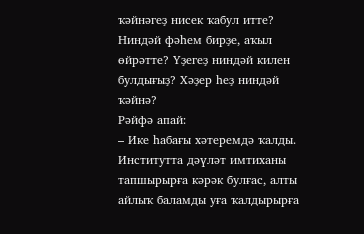ҡәйнәгеҙ нисек ҡабул итте? Ниндәй фәһем бирҙе, аҡыл өйрәтте? Үҙегеҙ ниндәй килен булдығыҙ? Хәҙер һеҙ ниндәй ҡәйнә?
Рәйфә апай:
– Ике һабағы хәтеремдә ҡалды. Институтта дәүләт имтиханы тапшырырға кәрәк булғас, алты айлыҡ баламды уға ҡалдырырға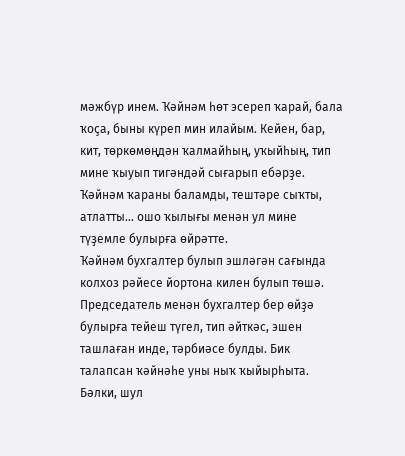мәжбүр инем. Ҡәйнәм һөт эсереп ҡарай, бала ҡоҫа, быны күреп мин илайым. Кейен, бар, кит, төркөмөңдән ҡалмайһың, уҡыйһың, тип мине ҡыуып тигәндәй сығарып ебәрҙе. Ҡәйнәм ҡараны баламды, тештәре сыҡты, атлатты... ошо ҡылығы менән ул мине түҙемле булырға өйрәтте.
Ҡәйнәм бухгалтер булып эшләгән сағында колхоз рәйесе йортона килен булып төшә. Председатель менән бухгалтер бер өйҙә булырға тейеш түгел, тип әйткәс, эшен ташлаған инде, тәрбиәсе булды. Бик талапсан ҡәйнәһе уны ныҡ ҡыйырһыта. Бәлки, шул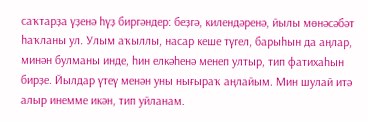саҡтарҙа үҙенә һүҙ биргәндер: беҙгә, килендәренә, йылы мөнәсәбәт һаҡланы ул. Улым аҡыллы, насар кеше түгел, барыһын да аңлар, минән булманы инде, һин елкәһенә менеп ултыр, тип фатихаһын бирҙе. Йылдар үтеү менән уны нығыраҡ аңлайым. Мин шулай итә алыр инемме икән, тип уйланам.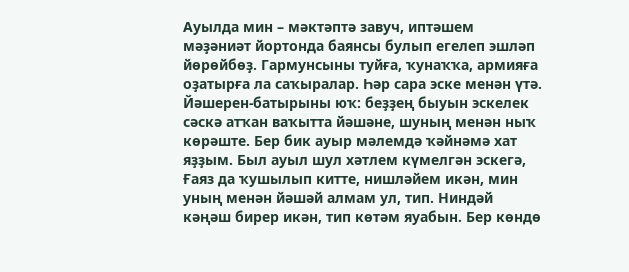Ауылда мин – мәктәптә завуч, иптәшем мәҙәниәт йортонда баянсы булып егелеп эшләп йөрөйбөҙ. Гармунсыны туйға, ҡунаҡҡа, армияға оҙатырға ла саҡыралар. Һәр сара эске менән үтә. Йәшерен-батырыны юҡ: беҙҙең быуын эскелек сәскә атҡан ваҡытта йәшәне, шуның менән ныҡ көрәште. Бер бик ауыр мәлемдә ҡәйнәмә хат яҙҙым. Был ауыл шул хәтлем күмелгән эскегә, Ғаяз да ҡушылып китте, нишләйем икән, мин уның менән йәшәй алмам ул, тип. Ниндәй кәңәш бирер икән, тип көтәм яуабын. Бер көндө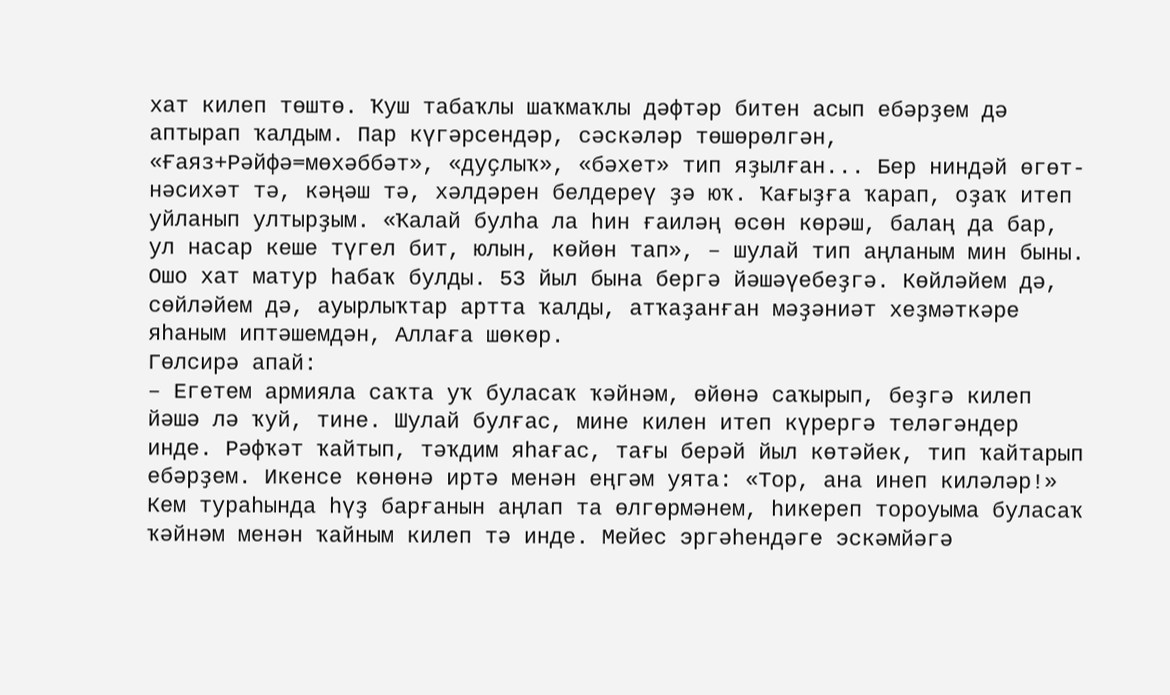хат килеп төштө. Ҡуш табаҡлы шаҡмаҡлы дәфтәр битен асып ебәрҙем дә аптырап ҡалдым. Пар күгәрсендәр, сәскәләр төшөрөлгән, «Ғаяз+Рәйфә=мөхәббәт», «дуҫлыҡ», «бәхет» тип яҙылған... Бер ниндәй өгөт-нәсихәт тә, кәңәш тә, хәлдәрен белдереү ҙә юҡ. Ҡағыҙға ҡарап, оҙаҡ итеп уйланып ултырҙым. «Ҡалай булһа ла һин ғаиләң өсөн көрәш, балаң да бар, ул насар кеше түгел бит, юлын, көйөн тап», – шулай тип аңланым мин быны. Ошо хат матур һабаҡ булды. 53 йыл бына бергә йәшәүебеҙгә. Көйләйем дә, сөйләйем дә, ауырлыҡтар артта ҡалды, атҡаҙанған мәҙәниәт хеҙмәткәре яһаным иптәшемдән, Аллаға шөкөр.
Гөлсирә апай:
– Егетем армияла саҡта уҡ буласаҡ ҡәйнәм, өйөнә саҡырып, беҙгә килеп йәшә лә ҡуй, тине. Шулай булғас, мине килен итеп күрергә теләгәндер инде. Рәфҡәт ҡайтып, тәҡдим яһағас, тағы берәй йыл көтәйек, тип ҡайтарып ебәрҙем. Икенсе көнөнә иртә менән еңгәм уята: «Тор, ана инеп киләләр!» Кем тураһында һүҙ барғанын аңлап та өлгөрмәнем, һикереп тороуыма буласаҡ ҡәйнәм менән ҡайным килеп тә инде. Мейес эргәһендәге эскәмйәгә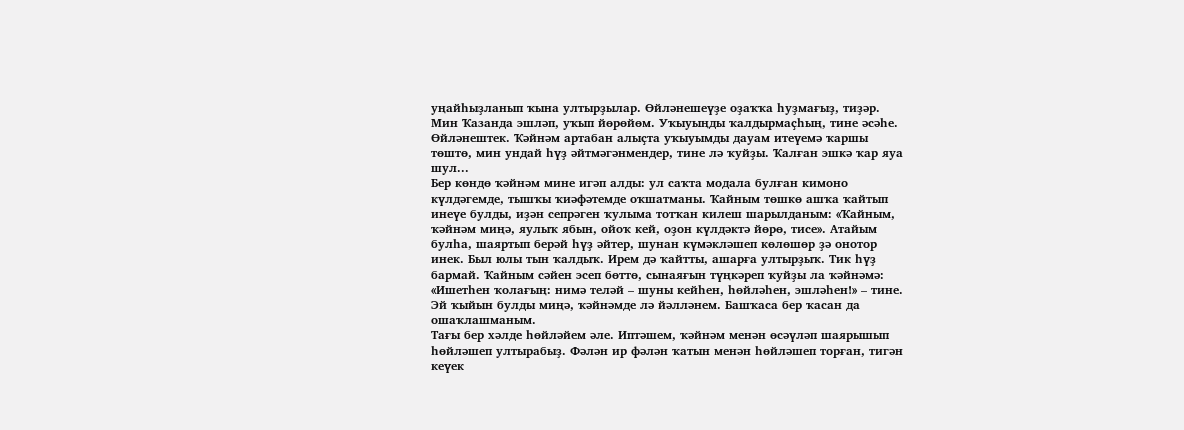уңайһыҙланып ҡына ултырҙылар. Өйләнешеүҙе оҙаҡҡа һуҙмағыҙ, тиҙәр. Мин Ҡазанда эшләп, уҡып йөрөйөм. Уҡыуыңды ҡалдырмаҫһың, тине әсәһе. Өйләнештек. Ҡәйнәм артабан алыҫта уҡыуымды дауам итеүемә ҡаршы төштө, мин ундай һүҙ әйтмәгәнмендер, тине лә ҡуйҙы. Ҡалған эшкә ҡар яуа шул...
Бер көндө ҡәйнәм мине игәп алды: ул саҡта модала булған кимоно күлдәгемде, тышҡы ҡиәфәтемде оҡшатманы. Ҡайным төшкө ашҡа ҡайтып инеүе булды, иҙән сепрәген ҡулыма тотҡан килеш шарылданым: «Ҡайным, ҡәйнәм миңә, яулыҡ ябын, ойоҡ кей, оҙон күлдәктә йөрө, тисе». Атайым булһа, шаяртып берәй һүҙ әйтер, шунан күмәкләшеп көлөшөр ҙә онотор инек. Был юлы тын ҡалдыҡ. Ирем дә ҡайтты, ашарға ултырҙыҡ. Тик һүҙ бармай. Ҡайным сәйен эсеп бөттө, сынаяғын түңкәреп ҡуйҙы ла ҡәйнәмә: «Ишетһен ҡолағың: нимә теләй – шуны кейһен, һөйләһен, эшләһен!» – тине. Эй ҡыйын булды миңә, ҡәйнәмде лә йәлләнем. Башҡаса бер ҡасан да ошаҡлашманым.
Тағы бер хәлде һөйләйем әле. Иптәшем, ҡәйнәм менән өсәүләп шаярышып һөйләшеп ултырабыҙ. Фәлән ир фәлән ҡатын менән һөйләшеп торған, тигән кеүек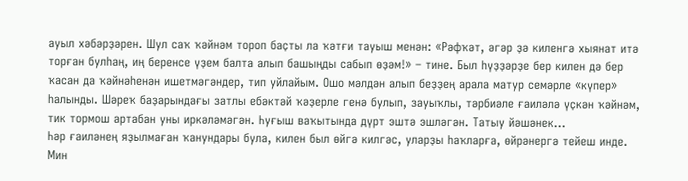ауыл хәбәрҙәрен. Шул саҡ ҡәйнәм тороп баҫты ла ҡәтғи тауыш менән: «Рәфҡәт, әгәр ҙә киленгә хыянат итә торған булһаң, иң беренсе үҙем балта алып башыңды сабып өҙәм!» – тине. Был һүҙҙәрҙе бер килен дә бер ҡасан да ҡәйнәһенән ишетмәгәндер, тип уйлайым. Ошо мәлдән алып беҙҙең арала матур семәрле «күпер» һалынды. Шәреҡ баҙарындағы затлы ебәктәй ҡәҙерле генә булып, зауыҡлы, тәрбиәле ғаиләлә үҫкән ҡәйнәм, тик тормош артабан уны иркәләмәгән. Һуғыш ваҡытында дүрт эштә эшләгән. Татыу йәшәнек...
Һәр ғаиләнең яҙылмаған ҡанундары була, килен был өйгә килгәс, уларҙы һаҡларға, өйрәнергә тейеш инде. Мин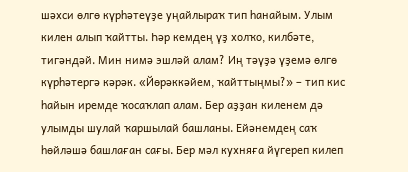шәхси өлгө күрһәтеүҙе уңайлыраҡ тип һанайым. Улым килен алып ҡайтты. Һәр кемдең үҙ холҡо, килбәте, тигәндәй. Мин нимә эшләй алам? Иң тәүҙә үҙемә өлгө күрһәтергә кәрәк. «Йөрәккәйем, ҡайттыңмы?» – тип кис һайын иремде ҡосаҡлап алам. Бер аҙҙан киленем дә улымды шулай ҡаршылай башланы. Ейәнемдең саҡ һөйләшә башлаған сағы. Бер мәл кухняға йүгереп килеп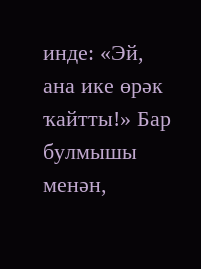инде: «Эй, ана ике өрәк ҡайтты!» Бар булмышы менән,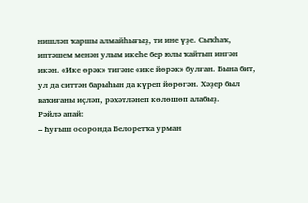нишләп ҡаршы алмайһығыҙ, ти ине үҙе. Сыҡһаҡ, иптәшем менән улым икеһе бер юлы ҡайтып ингән икән. «Ике өрәк» тигәне «ике йөрәк» булған. Бына бит, ул да ситтән барыһын да күреп йөрөгән. Хәҙер был ваҡиғаны иҫләп, рәхәтләнеп көлөшөп алабыҙ.
Рәйлә апай:
– Һуғыш осоронда Белоретҡа урман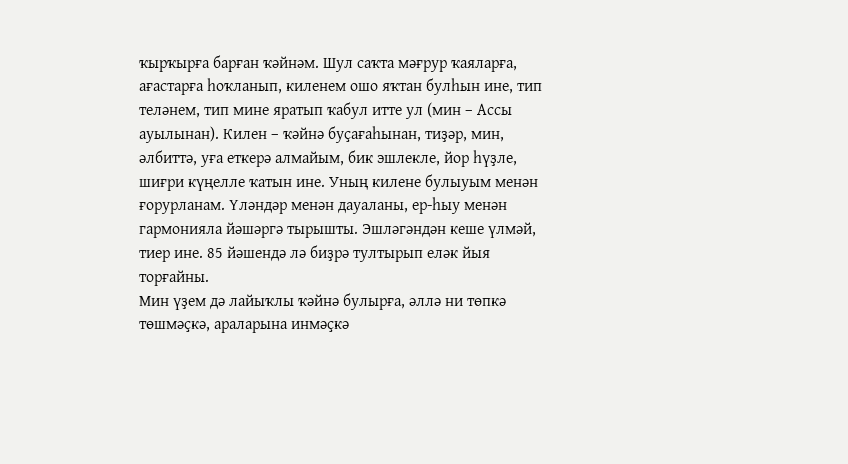ҡырҡырға барған ҡәйнәм. Шул саҡта мәғрур ҡаяларға, ағастарға һоҡланып, киленем ошо яҡтан булһын ине, тип теләнем, тип мине яратып ҡабул итте ул (мин – Ассы ауылынан). Килен – ҡәйнә буҫағаһынан, тиҙәр, мин, әлбиттә, уға еткерә алмайым, бик эшлекле, йор һүҙле, шиғри күңелле ҡатын ине. Уның килене булыуым менән ғорурланам. Үләндәр менән дауаланы, ер-һыу менән гармонияла йәшәргә тырышты. Эшләгәндән кеше үлмәй, тиер ине. 85 йәшендә лә биҙрә тултырып еләк йыя торғайны.
Мин үҙем дә лайыҡлы ҡәйнә булырға, әллә ни төпкә төшмәҫкә, араларына инмәҫкә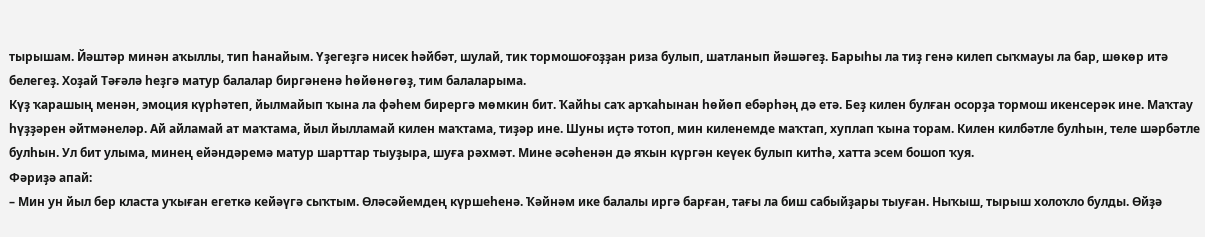тырышам. Йәштәр минән аҡыллы, тип һанайым. Үҙегеҙгә нисек һәйбәт, шулай, тик тормошоғоҙҙан риза булып, шатланып йәшәгеҙ. Барыһы ла тиҙ генә килеп сыҡмауы ла бар, шөкөр итә белегеҙ. Хоҙай Тәғәлә һеҙгә матур балалар биргәненә һөйөнөгөҙ, тим балаларыма.
Күҙ ҡарашың менән, эмоция күрһәтеп, йылмайып ҡына ла фәһем бирергә мөмкин бит. Ҡайһы саҡ арҡаһынан һөйөп ебәрһәң дә етә. Беҙ килен булған осорҙа тормош икенсерәк ине. Маҡтау һүҙҙәрен әйтмәнеләр. Ай айламай ат маҡтама, йыл йылламай килен маҡтама, тиҙәр ине. Шуны иҫтә тотоп, мин киленемде маҡтап, хуплап ҡына торам. Килен килбәтле булһын, теле шәрбәтле булһын. Ул бит улыма, минең ейәндәремә матур шарттар тыуҙыра, шуға рәхмәт. Мине әсәһенән дә яҡын күргән кеүек булып китһә, хатта эсем бошоп ҡуя.
Фәриҙә апай:
– Мин ун йыл бер класта уҡыған егеткә кейәүгә сыҡтым. Өләсәйемдең күршеһенә. Ҡәйнәм ике балалы иргә барған, тағы ла биш сабыйҙары тыуған. Ныҡыш, тырыш холоҡло булды. Өйҙә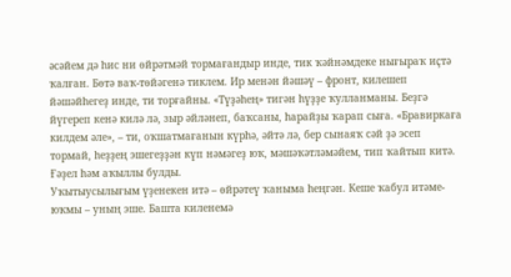әсәйем дә һис ни өйрәтмәй тормағандыр инде, тик ҡәйнәмдеке нығыраҡ иҫтә ҡалған. Бөтә ваҡ-төйәгенә тиклем. Ир менән йәшәү – фронт, килешеп йәшәйһегеҙ инде, ти торғайны. «Түҙәһең» тигән һүҙҙе ҡулланманы. Беҙгә йүгереп кенә килә лә, зыр әйләнеп, баҡсаны, һарайҙы ҡарап сыға. «Бравиркаға килдем әле», – ти, оҡшатмағанын күрһә, әйтә лә, бер сынаяҡ сәй ҙә эсеп тормай, һеҙҙең эшегеҙҙән күп нәмәгеҙ юҡ, мәшәҡәтләмәйем, тип ҡайтып китә. Ғәҙел һәм аҡыллы булды.
Уҡытыусылығым үҙенекен итә – өйрәтеү ҡаныма һеңгән. Кеше ҡабул итәме-юҡмы – уның эше. Башта киленемә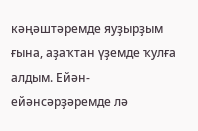кәңәштәремде яуҙырҙым ғына, аҙаҡтан үҙемде ҡулға алдым. Ейән-ейәнсәрҙәремде лә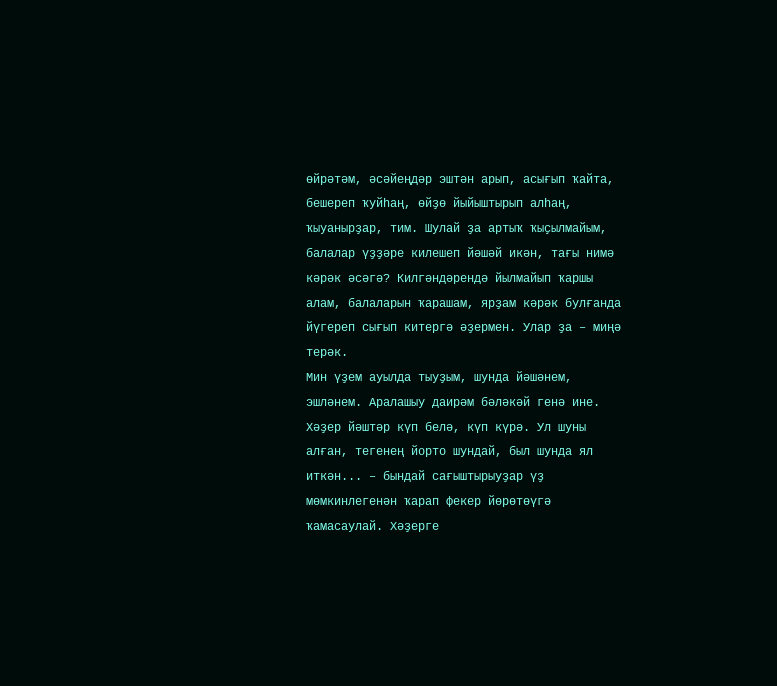өйрәтәм, әсәйеңдәр эштән арып, асығып ҡайта, бешереп ҡуйһаң, өйҙө йыйыштырып алһаң, ҡыуанырҙар, тим. Шулай ҙа артыҡ ҡыҫылмайым, балалар үҙҙәре килешеп йәшәй икән, тағы нимә кәрәк әсәгә? Килгәндәрендә йылмайып ҡаршы алам, балаларын ҡарашам, ярҙам кәрәк булғанда йүгереп сығып китергә әҙермен. Улар ҙа – миңә терәк.
Мин үҙем ауылда тыуҙым, шунда йәшәнем, эшләнем. Аралашыу даирәм бәләкәй генә ине. Хәҙер йәштәр күп белә, күп күрә. Ул шуны алған, тегенең йорто шундай, был шунда ял иткән... – бындай сағыштырыуҙар үҙ мөмкинлегенән ҡарап фекер йөрөтөүгә ҡамасаулай. Хәҙерге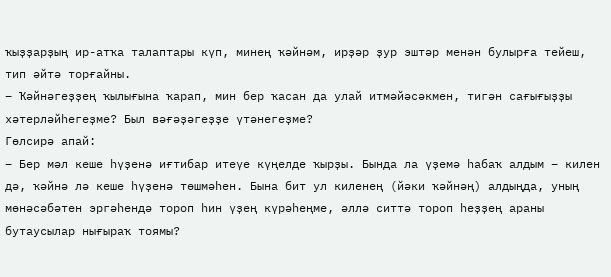ҡыҙҙарҙың ир-атҡа талаптары күп, минең ҡәйнәм, ирҙәр ҙур эштәр менән булырға тейеш, тип әйтә торғайны.
– Ҡәйнәгеҙҙең ҡылығына ҡарап, мин бер ҡасан да улай итмәйәсәкмен, тигән сағығыҙҙы хәтерләйһегеҙме? Был вәғәҙәгеҙҙе үтәнегеҙме?
Гөлсирә апай:
– Бер мәл кеше һүҙенә иғтибар итеүе күңелде ҡырҙы. Бында ла үҙемә һабаҡ алдым – килен дә, ҡәйнә лә кеше һүҙенә төшмәһен. Бына бит ул киленең (йәки ҡәйнәң) алдыңда, уның мөнәсәбәтен эргәһендә тороп һин үҙең күрәһеңме, әллә ситтә тороп һеҙҙең араны бутаусылар нығыраҡ тоямы?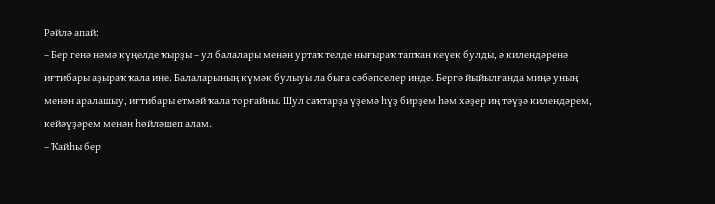Рәйлә апай:
– Бер генә нәмә күңелде ҡырҙы – ул балалары менән уртаҡ телде нығыраҡ тапҡан кеүек булды, ә килендәренә иғтибары аҙыраҡ ҡала ине. Балаларының күмәк булыуы ла быға сәбәпселер инде. Бергә йыйылғанда миңә уның менән аралашыу, иғтибары етмәй ҡала торғайны. Шул саҡтарҙа үҙемә һүҙ бирҙем һәм хәҙер иң тәүҙә килендәрем, кейәүҙәрем менән һөйләшеп алам.
– Ҡайһы бер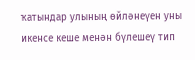ҡатындар улының өйләнеүен уны икенсе кеше менән бүлешеү тип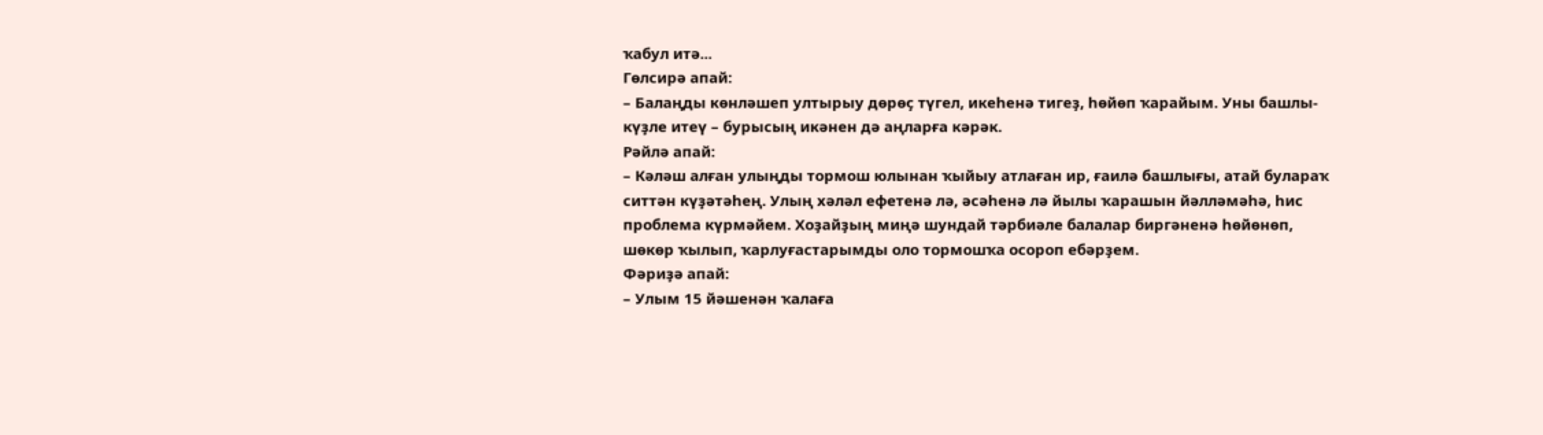ҡабул итә...
Гөлсирә апай:
– Балаңды көнләшеп ултырыу дөрөҫ түгел, икеһенә тигеҙ, һөйөп ҡарайым. Уны башлы-күҙле итеү – бурысың икәнен дә аңларға кәрәк.
Рәйлә апай:
– Кәләш алған улыңды тормош юлынан ҡыйыу атлаған ир, ғаилә башлығы, атай булараҡ ситтән күҙәтәһең. Улың хәләл ефетенә лә, әсәһенә лә йылы ҡарашын йәлләмәһә, һис проблема күрмәйем. Хоҙайҙың миңә шундай тәрбиәле балалар биргәненә һөйөнөп, шөкөр ҡылып, ҡарлуғастарымды оло тормошҡа осороп ебәрҙем.
Фәриҙә апай:
– Улым 15 йәшенән ҡалаға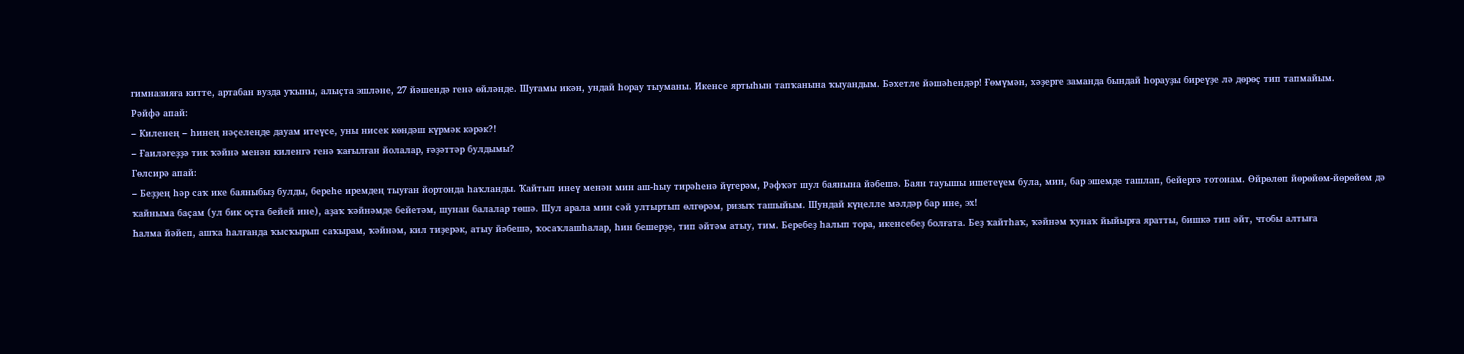гимназияға китте, артабан вузда уҡыны, алыҫта эшләне, 27 йәшендә генә өйләнде. Шуғамы икән, ундай һорау тыуманы. Икенсе яртыһын тапҡанына ҡыуандым. Бәхетле йәшәһендәр! Ғөмүмән, хәҙерге заманда бындай һорауҙы биреүҙе лә дөрөҫ тип тапмайым.
Рәйфә апай:
– Киленең – һинең нәҫелеңде дауам итеүсе, уны нисек көндәш күрмәк кәрәк?!
– Ғаиләгеҙҙә тик ҡәйнә менән киленгә генә ҡағылған йолалар, ғәҙәттәр булдымы?
Гөлсирә апай:
– Беҙҙең һәр саҡ ике баяныбыҙ булды, береһе иремдең тыуған йортонда һаҡланды. Ҡайтып инеү менән мин аш-һыу тирәһенә йүгерәм, Рәфҡәт шул баянына йәбешә. Баян тауышы ишетеүем була, мин, бар эшемде ташлап, бейергә тотонам. Өйрөлөп йөрөйөм-йөрөйөм дә ҡайныма баҫам (ул бик оҫта бейей ине), аҙаҡ ҡәйнәмде бейетәм, шунан балалар төшә. Шул арала мин сәй ултыртып өлгөрәм, ризыҡ ташыйым. Шундай күңелле мәлдәр бар ине, эх!
Һалма йәйеп, ашҡа һалғанда ҡысҡырып саҡырам, ҡәйнәм, кил тиҙерәк, атыу йәбешә, ҡосаҡлашһалар, һин бешерҙе, тип әйтәм атыу, тим. Беребеҙ һалып тора, икенсебеҙ болғата. Беҙ ҡайтһаҡ, ҡәйнәм ҡунаҡ йыйырға яратты, бишкә тип әйт, чтобы алтыға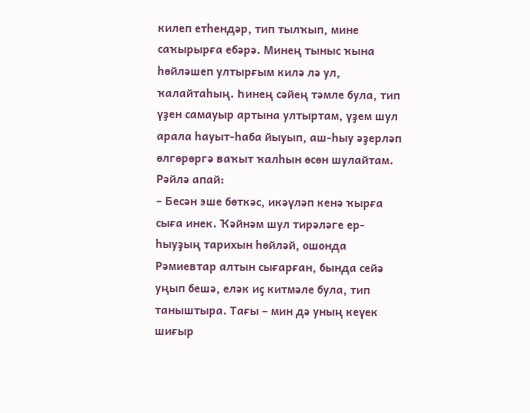килеп етһендәр, тип тылҡып, мине саҡырырға ебәрә. Минең тыныс ҡына һөйләшеп ултырғым килә лә ул, ҡалайтаһың. Һинең сәйең тәмле була, тип үҙен самауыр артына ултыртам, үҙем шул арала һауыт-һаба йыуып, аш-һыу әҙерләп өлгөрөргә ваҡыт ҡалһын өсөн шулайтам.
Рәйлә апай:
– Бесән эше бөткәс, икәүләп кенә ҡырға сыға инек. Ҡәйнәм шул тирәләге ер-һыуҙың тарихын һөйләй, ошонда Рәмиевтар алтын сығарған, бында сейә уңып бешә, еләк иҫ китмәле була, тип таныштыра. Тағы – мин дә уның кеүек шиғыр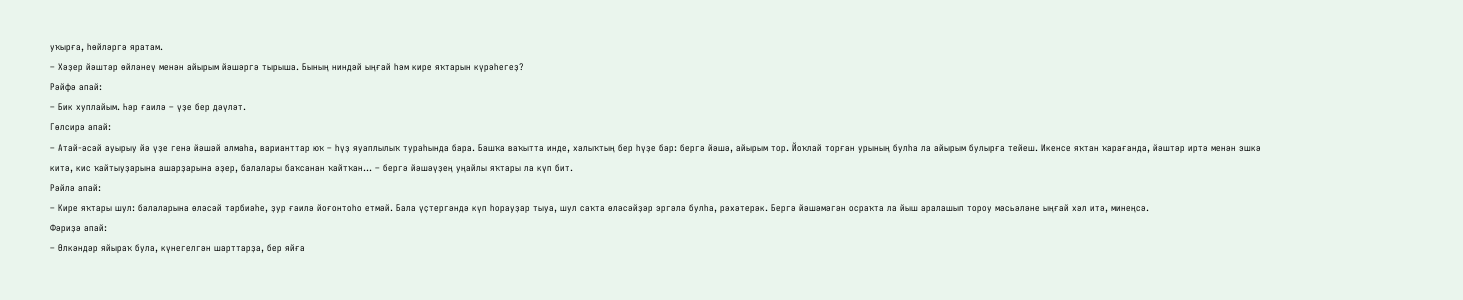уҡырға, һөйләргә яратам.
– Хәҙер йәштәр өйләнеү менән айырым йәшәргә тырыша. Бының ниндәй ыңғай һәм кире яҡтарын күрәһегеҙ?
Рәйфә апай:
– Бик хуплайым. Һәр ғаилә – үҙе бер дәүләт.
Гөлсирә апай:
– Атай-әсәй ауырыу йә үҙе генә йәшәй алмаһа, варианттар юҡ – һүҙ яуаплылыҡ тураһында бара. Башҡа ваҡытта инде, халыҡтың бер һүҙе бар: бергә йәшә, айырым тор. Йоҡлай торған урының булһа ла айырым булырға тейеш. Икенсе яҡтан ҡарағанда, йәштәр иртә менән эшкә китә, кис ҡайтыуҙарына ашарҙарына әҙер, балалары баҡсанан ҡайтҡан... – бергә йәшәүҙең уңайлы яҡтары ла күп бит.
Рәйлә апай:
– Кире яҡтары шул: балаларына өләсәй тәрбиәһе, ҙур ғаилә йоғонтоһо етмәй. Бала үҫтергәндә күп һорауҙар тыуа, шул саҡта өләсәйҙәр эргәлә булһа, рәхәтерәк. Бергә йәшәмәгән осраҡта ла йыш аралашып тороу мәсьәләне ыңғай хәл итә, минеңсә.
Фәриҙә апай:
– Өлкәндәр яйыраҡ була, күнегелгән шарттарҙа, бер яйға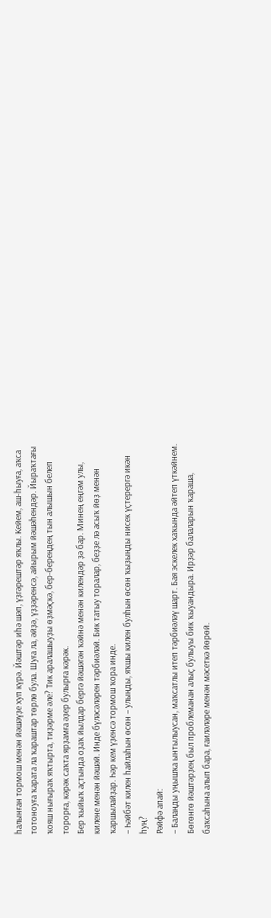һалынған тормош менән йәшәүҙе хуп күрә. Йәштәр иһә шәп, үҙгәрештәр яҡлы. Кейем, аш-һыуға, аҡса тотоноуға ҡарата ла ҡараштар төрлө була. Шуға ла, әйҙә, үҙҙәренсә, айырым йәшәһендәр. Йыраҡтағы ҡояш нығыраҡ яҡтырта, тиҙәрме әле? Тик аралашыуҙы өҙмәҫкә, бер-береңдең тын алышын белеп торорға, кәрәк саҡта ярҙамға әҙер булырға кәрәк.
Бер ҡыйыҡ аҫтында оҙаҡ йылдар бергә йәшәгән ҡәйнә менән килендәр ҙә бар. Минең еңгәм улы, килене менән йәшәй. Инде бүләсәләрен тәрбиәләй. Бик татыу торалар, беҙҙе лә асыҡ йөҙ менән ҡаршылайҙар. Һәр кем үҙенсә тормош ҡора инде.
– Һәйбәт килен һайлаһын өсөн – улыңды, яҡшы килен булһын өсөн ҡыҙыңды нисек үҫтерергә икән һуң?
Рәйфә апай:
– Балаңды уңышҡа ынтылыусан, маҡсатлы итеп тәрбиәләү шарт. Бая эскелек хаҡында әйтеп үткәйнем. Бөгөнгө йәштәрҙең был проблеманан алыҫ булыуы бик ҡыуандыра. Ирҙәр балаларын ҡараша, баҡсаһына алып бара, ғаиләләре менән мәсеткә йөрөй.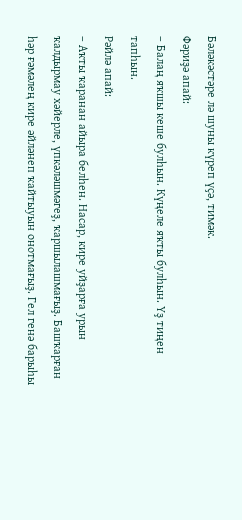Бәләкәстәре лә шуны күреп үҫә, тимәк.
Фәриҙә апай:
– Балаң яҡшы кеше булһын. Күңеле яҡты булһын. Үҙ тиңен тапһын.
Рәйлә апай:
– Аҡты ҡаранан айыра белһен. Насар, кире уйҙарға урын ҡалдырмау хәйерле, үпкәләшмәгеҙ, ҡаршылашмағыҙ. Башҡарған һәр ғәмәлең кире әйләнеп ҡайтыуын онотмағыҙ. Гел генә барыһы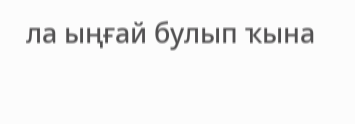ла ыңғай булып ҡына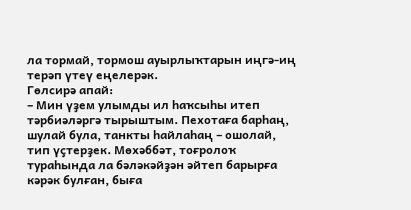ла тормай, тормош ауырлыҡтарын иңгә-иң терәп үтеү еңелерәк.
Гөлсирә апай:
– Мин үҙем улымды ил һаҡсыһы итеп тәрбиәләргә тырыштым. Пехотаға барһаң, шулай була, танкты һайлаһаң – ошолай, тип үҫтерҙек. Мөхәббәт, тоғролоҡ тураһында ла бәләкәйҙән әйтеп барырға кәрәк булған, быға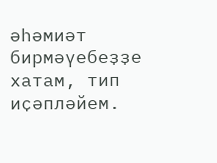әһәмиәт бирмәүебеҙҙе хатам, тип иҫәпләйем.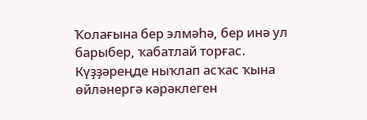Ҡолағына бер элмәһә, бер инә ул барыбер, ҡабатлай торғас. Күҙҙәреңде ныҡлап асҡас ҡына өйләнергә кәрәклеген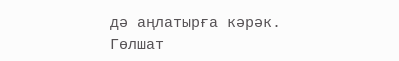дә аңлатырға кәрәк.
Гөлшат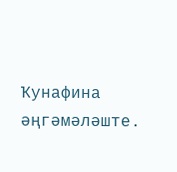Ҡунафина әңгәмәләште.